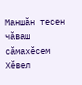Маншăн тесен чăваш сăмахĕсем Хĕвел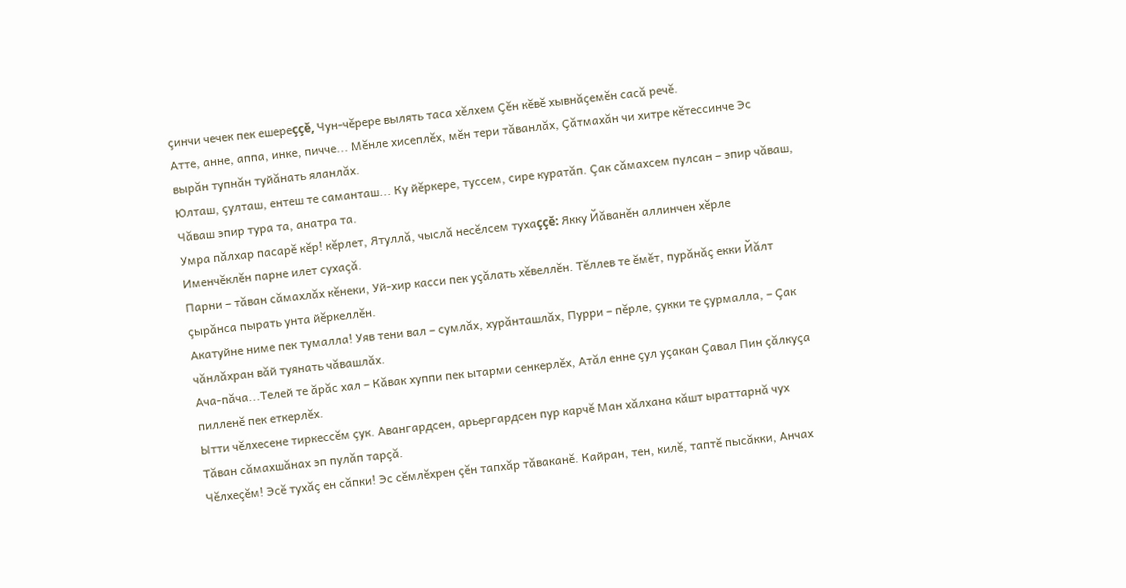çинчи чечек пек ешереççĕ, Чун-чĕрере вылять таса хĕлхем Çĕн кĕвĕ хывнăçемĕн сасă речĕ.
Атте, анне, аппа, инке, пичче... Мĕнле хисеплĕх, мĕн тери тăванлăх, Çăтмахăн чи хитре кĕтессинче Эс вырăн тупнăн туйăнать яланлăх.
Юлташ, çулташ, ентеш те саманташ... Ку йĕркере, туссем, сире куратăп. Çак сăмахсем пулсан – эпир чăваш, Чăваш эпир тура та, анатра та.
Умра пăлхар пасарĕ кĕр! кĕрлет, Ятуллă, чыслă несĕлсем тухаççĕ: Якку Йăванĕн аллинчен хĕрле Именчĕклĕн парне илет сухаçă.
Парни – тăван сăмахлăх кĕнеки, Уй-хир касси пек уçăлать хĕвеллĕн. Тĕллев те ĕмĕт, пурăнăç екки Йăлт çырăнса пырать унта йĕркеллĕн.
Акатуйне ниме пек тумалла! Уяв тени вал – сумлăх, хурăнташлăх, Пурри – пĕрле, çукки те çурмалла, – Çак чăнлăхран вăй туянать чăвашлăх.
Ача-пăча...Телей те ăрăс хал – Кăвак хуппи пек ытарми сенкерлĕх, Атăл енне çул уçакан Çавал Пин çăлкуçа пилленĕ пек еткерлĕх.
Ытти чĕлхесене тиркессĕм çук. Авангардсен, арьергардсен пур карчĕ Ман хăлхана кăшт ыраттарнă чух Тăван сăмахшăнах эп пулăп тарçă.
Чĕлхеçĕм! Эсĕ тухăç ен сăпки! Эс сĕмлĕхрен çĕн тапхăр тăваканĕ. Кайран, тен, килĕ, таптĕ пысăкки, Анчах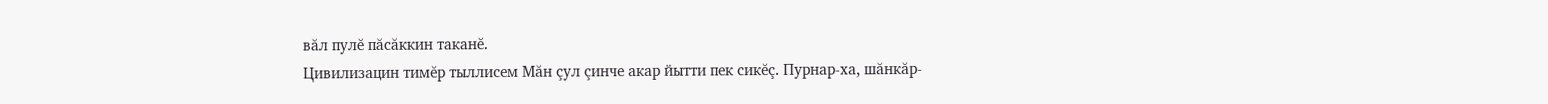вăл пулĕ пăсăккин таканĕ.
Цивилизацин тимĕр тыллисем Мăн çул çинче акар йытти пек сикĕç. Пурнар-ха, шăнкăр-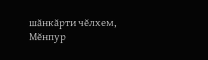шăнкăрти чĕлхем, Мĕнпур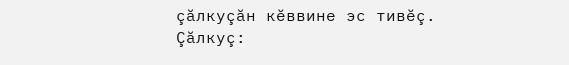çăлкуçăн кĕввине эс тивĕç.
Çăлкуç: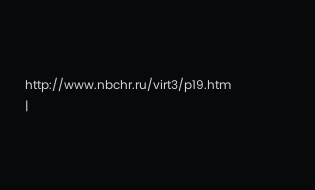http://www.nbchr.ru/virt3/p19.htm |